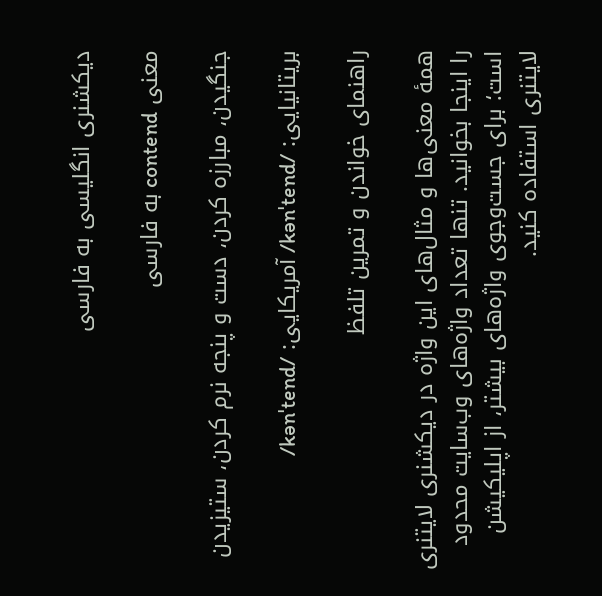دیکشنری انگلیسی به فارسی

معنی contend به فارسی

جنگیدن، مبارزه کردن، دست و پنجه نرم کردن، ستیزیدن

بریتانیایی: /kənˈtend/ آمریکایی: /kənˈtend/

راهنمای خواندن و تمرین تلفظ

همهٔ معنی‌ها و مثال‌های این واژه در دیکشنری لایتنری را اینجا بخوانید. تنها تعداد واژه‌های وب‌سایت محدود است؛ برای جست‌وجوی واژه‌های بیشتر، از اپلیکیشن لایتنری استفاده کنید.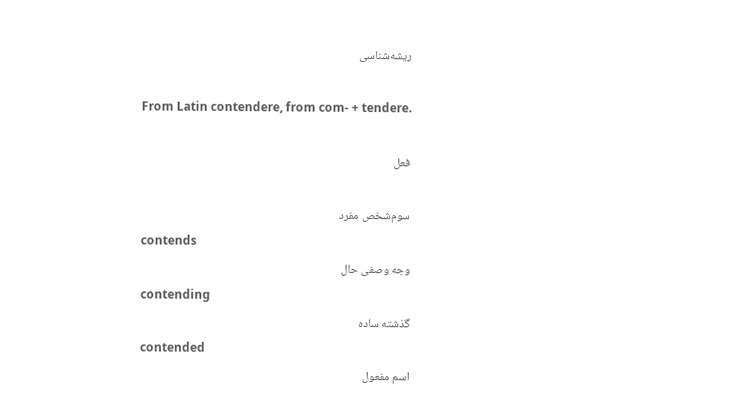ریشه‌شناسی

From Latin contendere, from com- + tendere.

فعل

سوم‌شخص مفرد
contends
وجه وصفی حال
contending
گذشته ساده
contended
اسم مفعول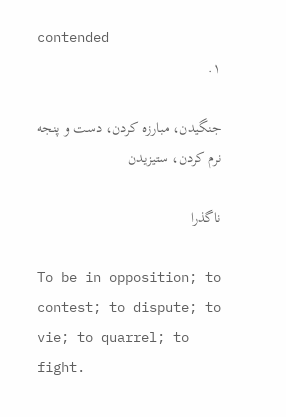contended
۱.

جنگیدن، مبارزه کردن، دست و پنجه نرم کردن، ستیزیدن

ناگذرا

To be in opposition; to contest; to dispute; to vie; to quarrel; to fight.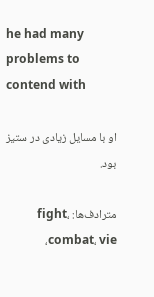he had many problems to contend with

او با مسایل زیادی در ستیز بود.

مترادف‌ها: fight، combat، vie،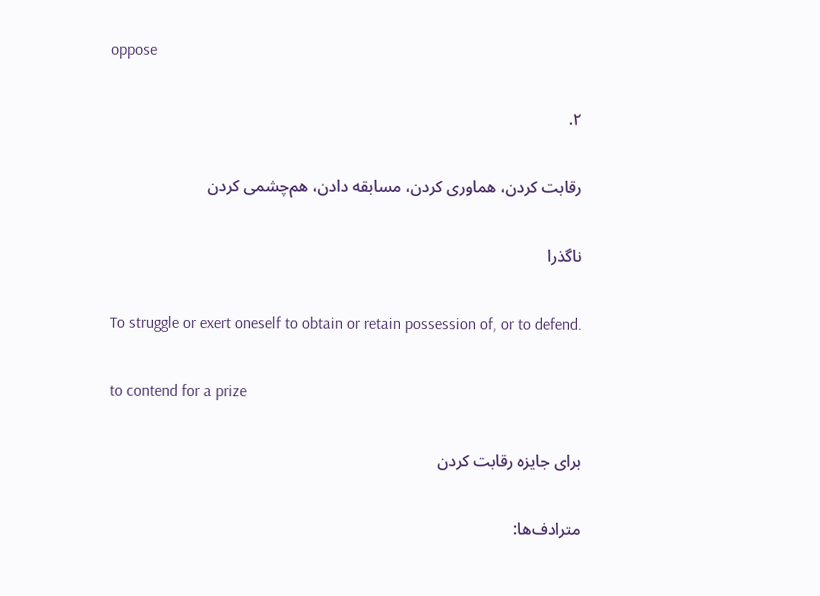oppose

۲.

رقابت کردن، هماوری کردن، مسابقه دادن، هم‌چشمی کردن

ناگذرا

To struggle or exert oneself to obtain or retain possession of, or to defend.

to contend for a prize

برای جایزه رقابت کردن

مترادف‌ها: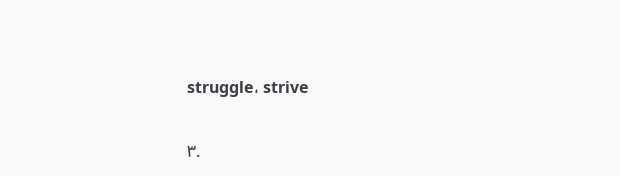struggle، strive

۳.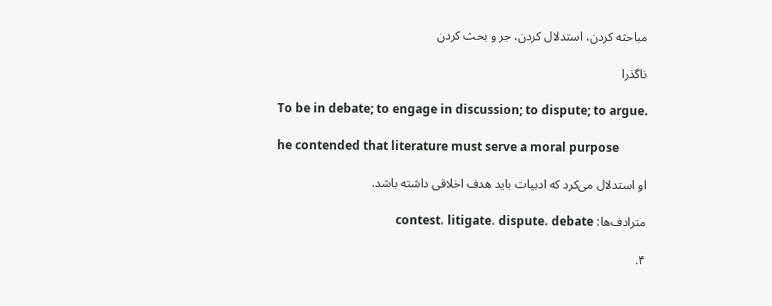مباحثه کردن، استدلال کردن، جر و بحث کردن

ناگذرا

To be in debate; to engage in discussion; to dispute; to argue.

he contended that literature must serve a moral purpose

او استدلال می‌کرد که ادبیات باید هدف اخلاقی داشته باشد.

مترادف‌ها: contest، litigate، dispute، debate

۴.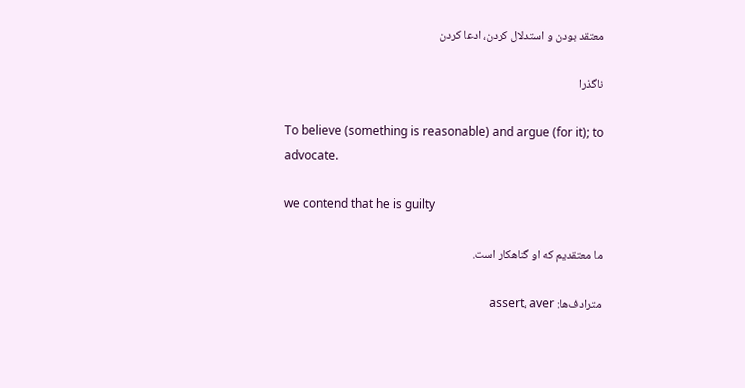معتقد بودن و استدلال کردن، ادعا کردن

ناگذرا

To believe (something is reasonable) and argue (for it); to advocate.

we contend that he is guilty

ما معتقدیم که او گناهکار است.

مترادف‌ها: assert، aver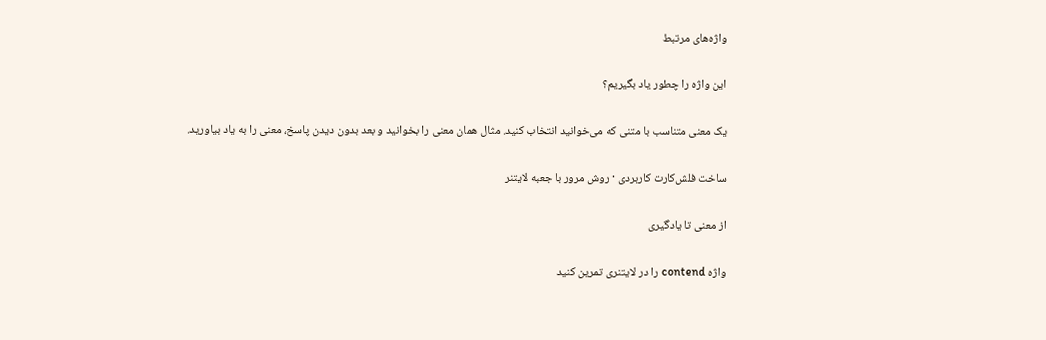واژه‌های مرتبط

این واژه را چطور یاد بگیریم؟

یک معنی متناسب با متنی که می‌خوانید انتخاب کنید. مثال همان معنی را بخوانید و بعد بدون دیدن پاسخ، معنی را به یاد بیاورید.

ساخت فلش‌کارت کاربردی · روش مرور با جعبه لایتنر

از معنی تا یادگیری

واژه contend را در لایتنری تمرین کنید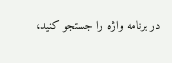در برنامه واژه را جستجو کنید،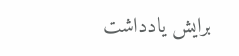برایش یادداشت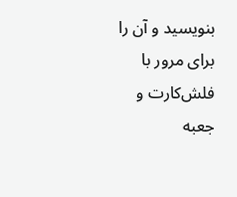بنویسید و آن را برای مرور با فلش‌کارت و جعبه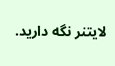لایتنر نگه دارید.